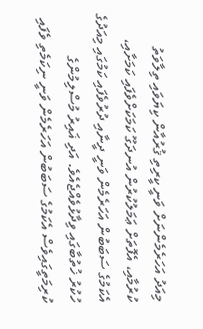މިއަދު އަހަރެމެންނަށް ވަނީ ކީރިތި ޤުރުއާން ކިޔަވައި ތިލާވަތު ކުރުމާއި، އެފޮތަށް ޢަމަލުކުރުން އުނދަގޫ ކަމަކަށްވެފައި ކަމަށާއި، އެކަމުގެ ސަބަބުން އަހަރެމެން ވަނީ ދީނާއި ދުރުވެފައި ކަމުގައި މިއަދުގެ ހުކުރު ޚުތުބާގައި ވިދާޅުވެއްޖެއެވެ. އަދި ޣައިރު މުސްލިމުންގެ ކުރިމަތީގައިވެސް އެކަމުގެ ސަބަބުން އަހަރެމެން ވަނީ ނިކަމެތި ވެފައި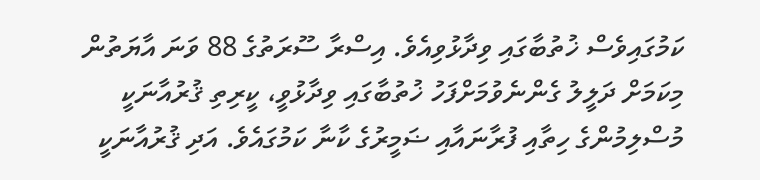ކަމުގައިވެސް ޚުތުބާގައި ވިދާޅުވިއެވެ. އިސްރާ ސޫރަތުގެ 88 ވަނަ އާޔަތުން މިކަމަށް ދަލީލު ގެންނެވުމަށްފަހު ޚުތުބާގައި ވިދާޅުވީ، ކީރިތި ޤުރުއާނަކީ މުސްލިމުންގެ ހިތާއި ފުރާނައާއި ޟަމީރުގެ ކާނާ ކަމުގައެވެ. އަދި ޤުރުއާނަކީ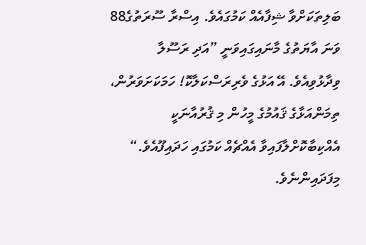ބަލިތަކަށްވާ ޝިފާއެއް ކަމުގައެވެ. އިސްރާ ސޫރަތުގެ88 ވަނަ އާޔަތުގެ މާނައިގައިވަނީ ”އަދި ރަސޫލާ ވިދާޅުވިއެވެ. އޭ އަޅުގެ ވެރިރަސްކަލާކޮ! ހަމަކަށަވަރުން، ތިމަންއަޅާގެ ޤައުމުގެ މީހުން މި ޤުރުއާނަކީ އެއްކިބާކޮށްލާފައިވާ އެއްޗެއް ކަމުގައި ހަދައިފޫއެވެ.“ މިފަދައިންނެވެ.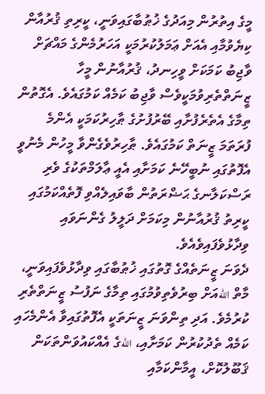މީގެ އިތުރުން މިއަދުގެ ޚުޠުބާގައިވަނީ، ކީރިތި ޤުރުއާން ކިޔެވުމާއި އެއަށް ޢަމަލުކުރުމަކީ އަހަރުމެންގެ މައްޗަށް ވާޖިބު ކަމަކަށް ވީހިނދު، ޤުރުއާނުން މީހާ ޒީނަތްތެރިވުމަކީވެސް ވާޖިބު ކަމެއް ކަމުގައެވެ. އެގޮތުން ތިމާގެ އެތެރެފުށާއި ބޭރުފުށުގެ ޠާހިރުކަމަކީ އެންމެ ފުރަތަމަ ޒީނަތް ކަމުގައެވެ. ޠާހިރުވެގެންވާ މީހުން މެނުވީ އެފޮތުގައި ނުބީހޭނެ ކަމަށާއި އެއީ ޢާލަމްތަކުގެ ވެރި ރަސްކަލާނގެ ޙަޟްރަތުން ބާވައިލެއްވި ފޮތެއްކަމުގައި ކީރިތު ޤުރުއާނުން މިކަމަށް ދަލީލު ގެންނަވައި ވިދާޅުވެފައިވެއެވެ.
ދެވަނަ ޒީނަތެއްގެ ގޮތުގައި ޚުޠުބާގައި ވިދާޅުވެފައިވަނީ، މާތް اللهއަށް ބިރުވެތިވުމުގައި ތިމާގެ ނަފުސު ޒީނަތްތެރި ކުރުމެވެ. އަދި ތިންވަނަ ޒީނަތަކީ އެފޮތުގައިވާ އެންމެހައި ކަމެއް ތެދުކުރުން ކަމަށާއި، اللهގެ އެއްކައުވަންތަކަން ޤަބޫލުކޮށް، އީމާންކަމާއި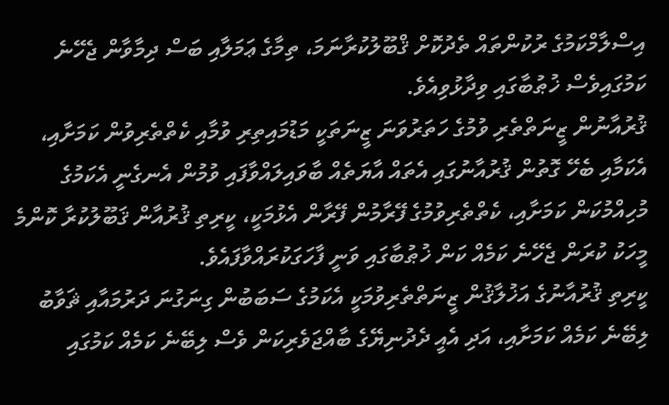އިސްލާމްކަމުގެ ރުކުންތައް ތެދުކޮށް ޤްބޫލުކުރާނަމަ، ތިމާގެ ޢަމަލާއި ބަސް ދިމާވާން ޖެހޭނެ ކަމުގައިވެސް ޚުޠުބާގައި ވިދާޅުވިއެވެ.
ޤުރުއާނުން ޒީނަތްތެރި ވުމުގެ ހަތަރުވަނަ ޒީނަތަކީ މަޑުމައިތިރި ވުމާއި ކެތްތެރިވުން ކަމަށާއި، އެކަމާއި ބެހޭ ގޮތުން ޤުރުއާނުގައި އެތައް އާޔަތެއް ބާވައިލައްވާފައި ވުމުން އެނގެނީ އެކަމުގެ މުހިއްމުކަން ކަމަށާއި، ކެތްތެރިވުމުގެ ފޭރާމުން ފޭރާން އެޅުމަކީ، ކީރިތި ޤުރުއާން ޤަބޫލުކުރާ ކޮންމެ މީހަކު ކުރަން ޖެހޭނެ ކަމެއް ކަން ޚުޠުބާގައި ވަނީ ފާހަގަކުރައްވާފައެވެ.
ކީރިތި ޤުރުއާނުގެ އަޚުލާޤުން ޒީނަތްތެރިވުމަކީ އެކަމުގެ ސަބަބުން ގިނަގުނަ ދަރުމައާއި ޘަވާބު ލިބޭނެ ކަމެއް ކަމަށާއި، އަދި އެއީ ދެދުނިޔޭގެ ބާއްޖަވެރިކަން ވެސް ލިބޭނެ ކަމެއް ކަމުގައި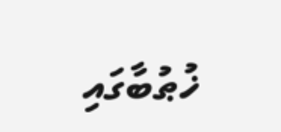ޚުޠުބާގައި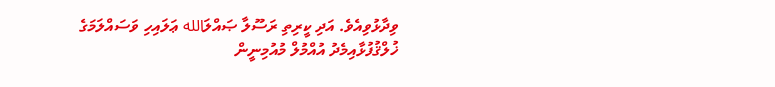ވިދާޅުވިއެވެ. އަދި ކީރިތި ރަސޫލާ ޞައްލަالله ޢަލައިހި ވަސައްލަމަގެ ޚުލްޤުފުޅާއިމެދު އުއްމުލް މުއުމިނީން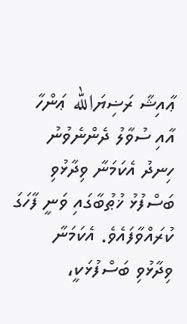ޢާއިޝާ ރަޟިޔަالله ޢަންހާ އާއި ސުވާލު ދެންނެވުނު ހިނދު އެކަމަނާ ވިދާޅުވި ބަސްފުޅު ޚުޠުބާގައި ވަނީ ފާހަގަ ކުރައްވާފައެވެ. އެކަމަނާ ވިދާޅުވި ބަސްފުޅަކީ،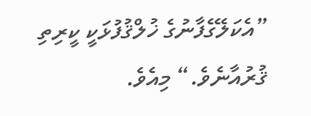”އެކަލޭގެފާނުގެ ޚުލްޤުފުޅަކީ ކީރިތި ޤުރުއާނެވެ.“ މިއެވެ.